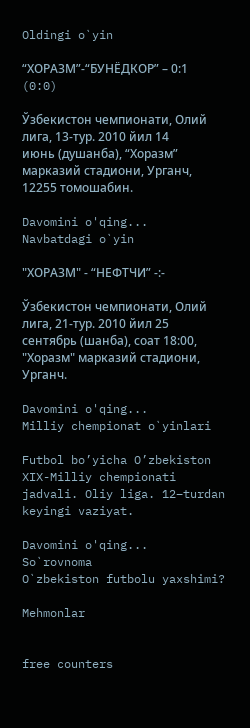Oldingi o`yin

“ХОРАЗМ”-“БУНЁДКОР” – 0:1 (0:0)

Ўзбекистон чемпионати, Олий лига, 13-тур. 2010 йил 14 июнь (душанба), “Хоразм” марказий стадиони, Урганч, 12255 томошабин.

Davomini o'qing...
Navbatdagi o`yin

"ХОРАЗМ" - “НЕФТЧИ” -:-

Ўзбекистон чемпионати, Олий лига, 21-тур. 2010 йил 25 сентябрь (шанба), соат 18:00, "Хоразм" марказий стадиони, Урганч.

Davomini o'qing...
Milliy chempionat o`yinlari

Futbol bo’yicha O’zbekiston XIX-Milliy chempionati jadvali. Oliy liga. 12–turdan keyingi vaziyat.

Davomini o'qing...
So`rovnoma
O`zbekiston futbolu yaxshimi?

Mehmonlar


free counters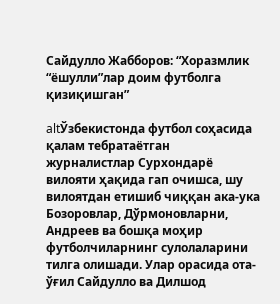Сайдулло Жабборов: “Хоразмлик “ёшулли”лар доим футболга қизиқишган”

altЎзбекистонда футбол соҳасида қалам тебратаётган журналистлар Сурхондарё вилояти ҳақида гап очишса, шу вилоятдан етишиб чиққан ака-ука Бозоровлар, Дўрмоновларни, Андреев ва бошқа моҳир футболчиларнинг сулолаларини тилга олишади. Улар орасида ота-ўғил Сайдулло ва Дилшод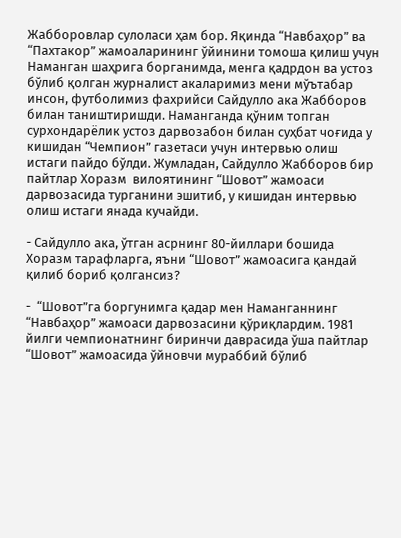Жабборовлар сулоласи ҳам бор. Яқинда “Навбаҳор” ва “Пахтакор” жамоаларининг ўйинини томоша қилиш учун Наманган шаҳрига борганимда, менга қадрдон ва устоз бўлиб қолган журналист акаларимиз мени мўътабар инсон, футболимиз фахрийси Сайдулло ака Жабборов билан таништиришди. Наманганда қўним топган сурхондарёлик устоз дарвозабон билан суҳбат чоғида у кишидан “Чемпион” газетаси учун интервью олиш истаги пайдо бўлди. Жумладан, Сайдулло Жабборов бир пайтлар Хоразм  вилоятининг “Шовот” жамоаси дарвозасида турганини эшитиб, у кишидан интервью олиш истаги янада кучайди.

- Сайдулло ака, ўтган асрнинг 80-йиллари бошида Хоразм тарафларга, яъни “Шовот” жамоасига қандай қилиб бориб қолгансиз?

-  “Шовот”га боргунимга қадар мен Наманганнинг “Навбаҳор” жамоаси дарвозасини қўриқлардим. 1981 йилги чемпионатнинг биринчи даврасида ўша пайтлар “Шовот” жамоасида ўйновчи мураббий бўлиб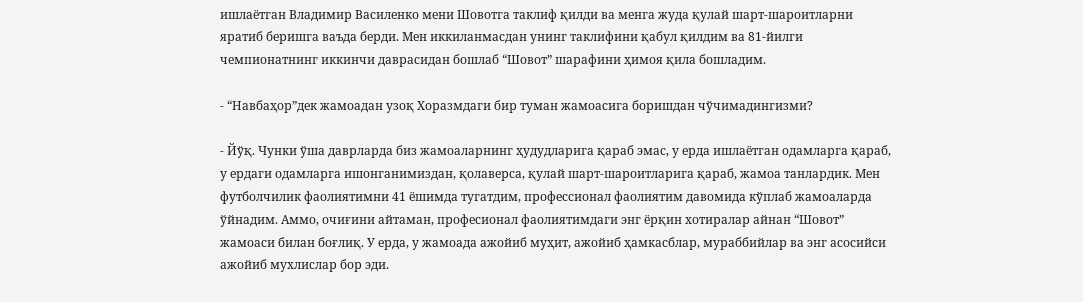ишлаётган Владимир Василенко мени Шовотга таклиф қилди ва менга жуда қулай шарт-шароитларни яратиб беришга ваъда берди. Мен иккиланмасдан унинг таклифини қабул қилдим ва 81-йилги чемпионатнинг иккинчи даврасидан бошлаб “Шовот” шарафини ҳимоя қила бошладим.

- “Навбаҳор”дек жамоадан узоқ Хоразмдаги бир туман жамоасига боришдан чўчимадингизми?

- Йўқ. Чунки ўша даврларда биз жамоаларнинг ҳудудларига қараб эмас, у ерда ишлаётган одамларга қараб, у ердаги одамларга ишонганимиздан, қолаверса, қулай шарт-шароитларига қараб, жамоа танлардик. Мен футболчилик фаолиятимни 41 ёшимда тугатдим, профессионал фаолиятим давомида кўплаб жамоаларда ўйнадим. Аммо, очиғини айтаман, професионал фаолиятимдаги энг ёрқин хотиралар айнан “Шовот” жамоаси билан боғлиқ. У ерда, у жамоада ажойиб муҳит, ажойиб ҳамкасблар, мураббийлар ва энг асосийси ажойиб мухлислар бор эди.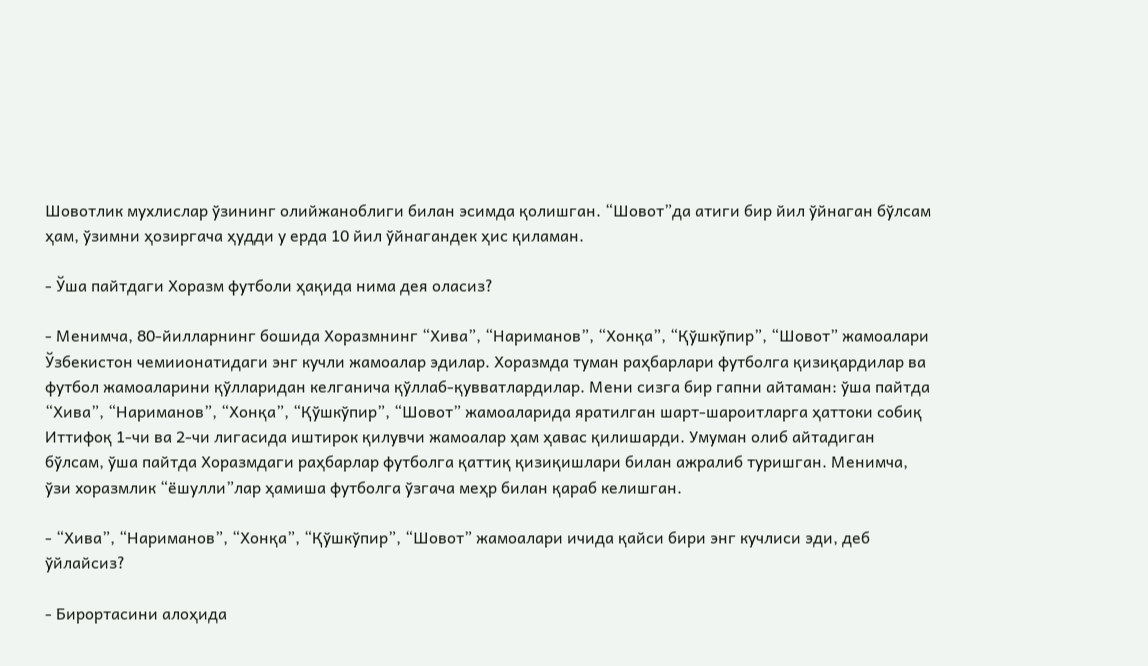Шовотлик мухлислар ўзининг олийжаноблиги билан эсимда қолишган. “Шовот”да атиги бир йил ўйнаган бўлсам ҳам, ўзимни ҳозиргача ҳудди у ерда 10 йил ўйнагандек ҳис қиламан.

- Ўша пайтдаги Хоразм футболи ҳақида нима дея оласиз?

- Менимча, 80-йилларнинг бошида Хоразмнинг “Хива”, “Нариманов”, “Хонқа”, “Қўшкўпир”, “Шовот” жамоалари Ўзбекистон чемиионатидаги энг кучли жамоалар эдилар. Хоразмда туман раҳбарлари футболга қизиқардилар ва футбол жамоаларини қўлларидан келганича қўллаб-қувватлардилар. Мени сизга бир гапни айтаман: ўша пайтда “Хива”, “Нариманов”, “Хонқа”, “Қўшкўпир”, “Шовот” жамоаларида яратилган шарт-шароитларга ҳаттоки собиқ Иттифоқ 1-чи ва 2-чи лигасида иштирок қилувчи жамоалар ҳам ҳавас қилишарди. Умуман олиб айтадиган бўлсам, ўша пайтда Хоразмдаги раҳбарлар футболга қаттиқ қизиқишлари билан ажралиб туришган. Менимча, ўзи хоразмлик “ёшулли”лар ҳамиша футболга ўзгача меҳр билан қараб келишган.

- “Хива”, “Нариманов”, “Хонқа”, “Қўшкўпир”, “Шовот” жамоалари ичида қайси бири энг кучлиси эди, деб ўйлайсиз?

- Бирортасини алоҳида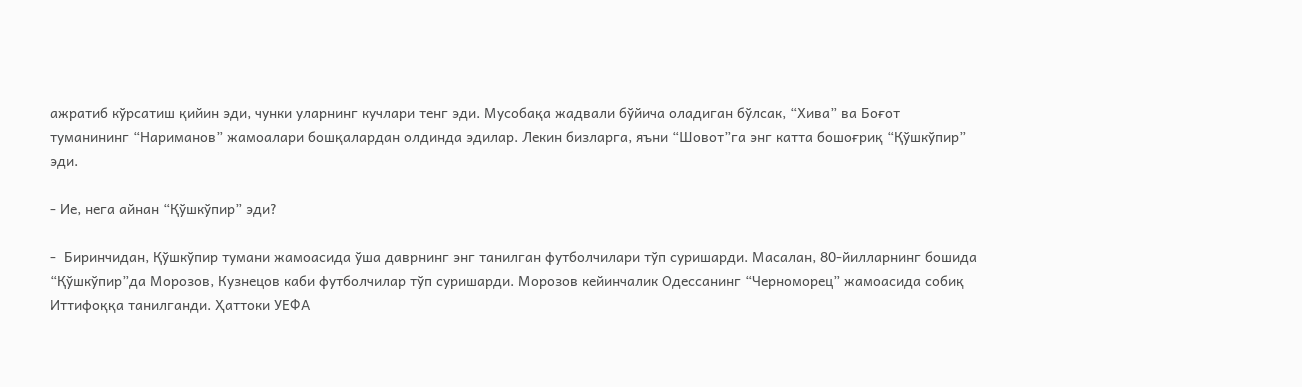ажратиб кўрсатиш қийин эди, чунки уларнинг кучлари тенг эди. Мусобақа жадвали бўйича оладиган бўлсак, “Хива” ва Боғот туманининг “Нариманов” жамоалари бошқалардан олдинда эдилар. Лекин бизларга, яъни “Шовот”га энг катта бошоғриқ “Қўшкўпир” эди.

- Ие, нега айнан “Қўшкўпир” эди?

-  Биринчидан, Қўшкўпир тумани жамоасида ўша даврнинг энг танилган футболчилари тўп суришарди. Масалан, 80-йилларнинг бошида “Қўшкўпир”да Морозов, Кузнецов каби футболчилар тўп суришарди. Морозов кейинчалик Одессанинг “Черноморец” жамоасида собиқ Иттифоққа танилганди. Ҳаттоки УЕФА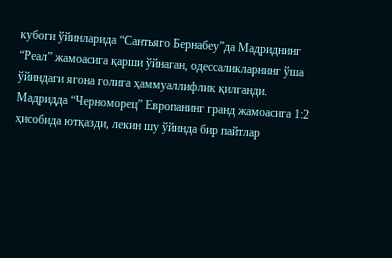кубоги ўйинларида “Сантьяго Бернабеу”да Мадриднинг “Реал” жамоасига қарши ўйнаган, одессаликларнинг ўша ўйиндаги ягона голига ҳаммуаллифлик қилганди. Мадридда “Черноморец” Европанинг гранд жамоасига 1:2 ҳисобида ютқазди, лекин шу ўйинда бир пайтлар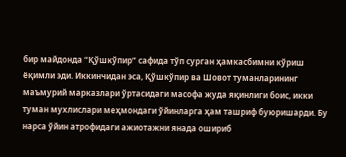бир майдонда “Қўшкўпир” сафида тўп сурган ҳамкасбимни кўриш ёқимли эди. Иккинчидан эса, Қўшкўпир ва Шовот туманларининг маъмурий марказлари ўртасидаги масофа жуда яқинлиги боис, икки туман мухлислари меҳмондаги ўйинларга ҳам ташриф буюришарди. Бу нарса ўйин атрофидаги ажиотажни янада ошириб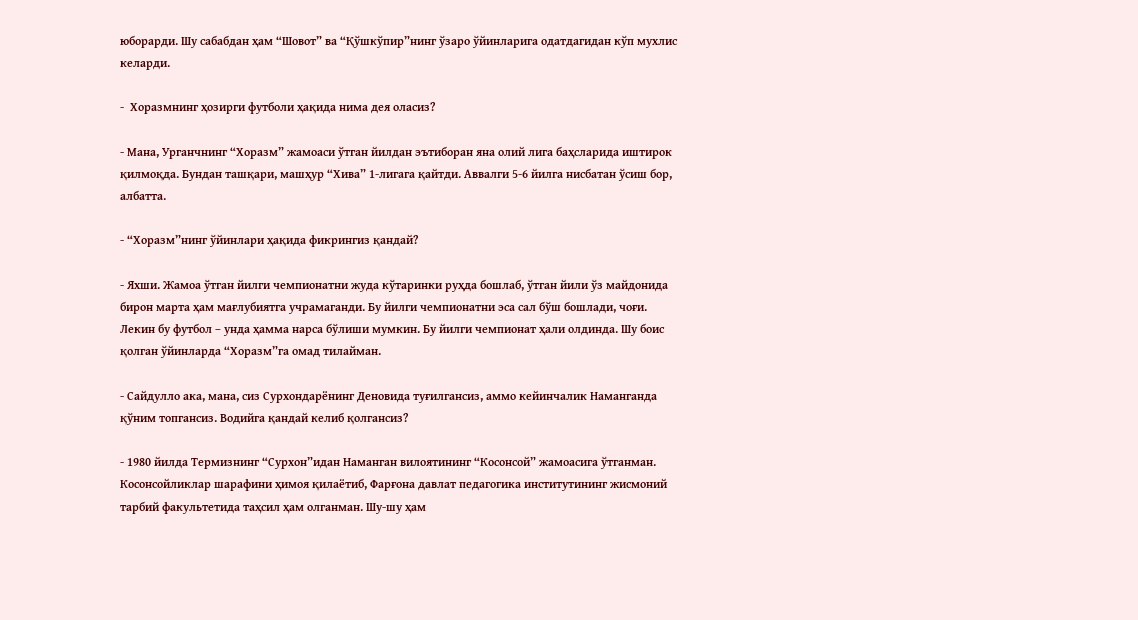юборарди. Шу сабабдан ҳам “Шовот” ва “Қўшкўпир”нинг ўзаро ўйинларига одатдагидан кўп мухлис келарди.

-  Хоразмнинг ҳозирги футболи ҳақида нима дея оласиз?

- Мана, Урганчнинг “Хоразм” жамоаси ўтган йилдан эътиборан яна олий лига баҳсларида иштирок қилмоқда. Бундан ташқари, машҳур “Хива” 1-лигага қайтди. Аввалги 5-6 йилга нисбатан ўсиш бор, албатта.

- “Хоразм”нинг ўйинлари ҳақида фикрингиз қандай?

- Яхши. Жамоа ўтган йилги чемпионатни жуда кўтаринки руҳда бошлаб, ўтган йили ўз майдонида бирон марта ҳам мағлубиятга учрамаганди. Бу йилги чемпионатни эса сал бўш бошлади, чоғи. Лекин бу футбол – унда ҳамма нарса бўлиши мумкин. Бу йилги чемпионат ҳали олдинда. Шу боис қолган ўйинларда “Хоразм”га омад тилайман.

- Сайдулло ака, мана, сиз Сурхондарёнинг Деновида туғилгансиз, аммо кейинчалик Наманганда қўним топгансиз. Водийга қандай келиб қолгансиз?

- 1980 йилда Термизнинг “Сурхон”идан Наманган вилоятининг “Косонсой” жамоасига ўтганман. Косонсойликлар шарафини ҳимоя қилаётиб, Фарғона давлат педагогика институтининг жисмоний тарбий факультетида таҳсил ҳам олганман. Шу-шу ҳам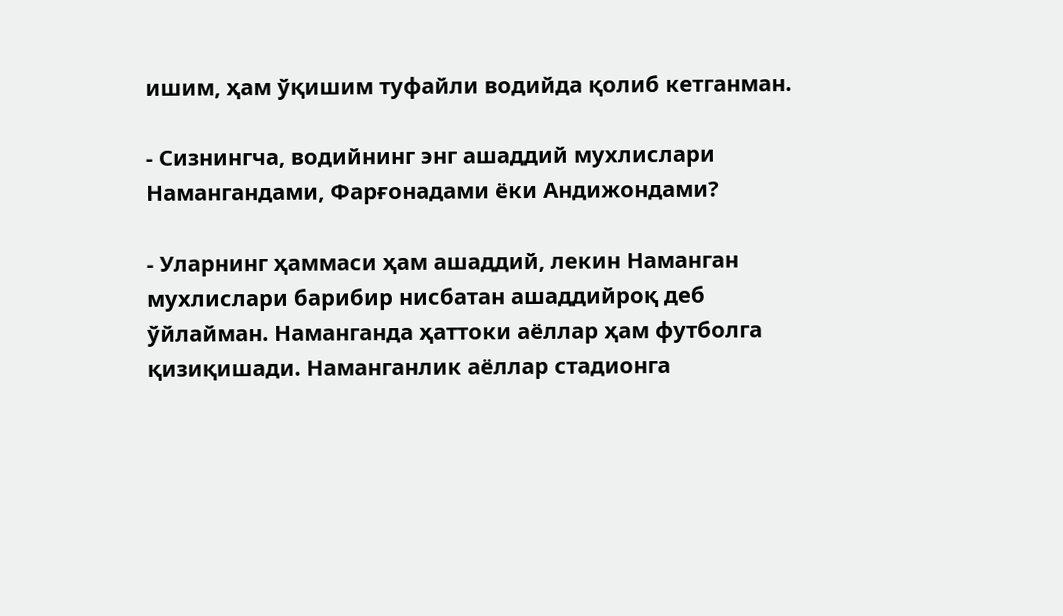ишим, ҳам ўқишим туфайли водийда қолиб кетганман.

- Сизнингча, водийнинг энг ашаддий мухлислари Намангандами, Фарғонадами ёки Андижондами?

- Уларнинг ҳаммаси ҳам ашаддий, лекин Наманган мухлислари барибир нисбатан ашаддийроқ деб ўйлайман. Наманганда ҳаттоки аёллар ҳам футболга қизиқишади. Наманганлик аёллар стадионга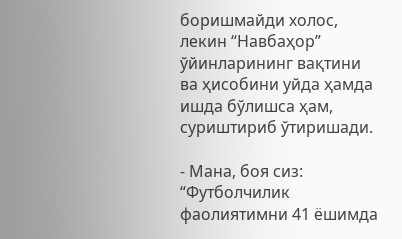боришмайди холос, лекин “Навбаҳор” ўйинларининг вақтини ва ҳисобини уйда ҳамда ишда бўлишса ҳам, суриштириб ўтиришади.

- Мана, боя сиз: “Футболчилик фаолиятимни 41 ёшимда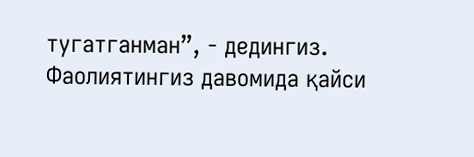тугатганман”, - дедингиз. Фаолиятингиз давомида қайси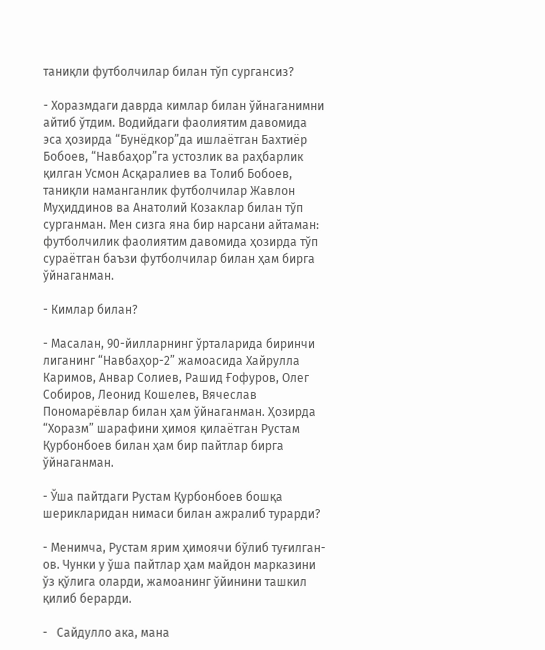таниқли футболчилар билан тўп сургансиз?

- Хоразмдаги даврда кимлар билан ўйнаганимни айтиб ўтдим. Водийдаги фаолиятим давомида эса ҳозирда “Бунёдкор”да ишлаётган Бахтиёр Бобоев, “Навбаҳор”га устозлик ва раҳбарлик қилган Усмон Асқаралиев ва Толиб Бобоев, таниқли наманганлик футболчилар Жавлон Муҳиддинов ва Анатолий Козаклар билан тўп сурганман. Мен сизга яна бир нарсани айтаман: футболчилик фаолиятим давомида ҳозирда тўп сураётган баъзи футболчилар билан ҳам бирга ўйнаганман.

- Кимлар билан?

- Масалан, 90-йилларнинг ўрталарида биринчи лиганинг “Навбаҳор-2” жамоасида Хайрулла Каримов, Анвар Солиев, Рашид Ғофуров, Олег Собиров, Леонид Кошелев, Вячеслав Пономарёвлар билан ҳам ўйнаганман. Ҳозирда “Хоразм” шарафини ҳимоя қилаётган Рустам Қурбонбоев билан ҳам бир пайтлар бирга ўйнаганман.

- Ўша пайтдаги Рустам Қурбонбоев бошқа шерикларидан нимаси билан ажралиб турарди?

- Менимча, Рустам ярим ҳимоячи бўлиб туғилган-ов. Чунки у ўша пайтлар ҳам майдон марказини ўз қўлига оларди, жамоанинг ўйинини ташкил қилиб берарди.

-   Сайдулло ака, мана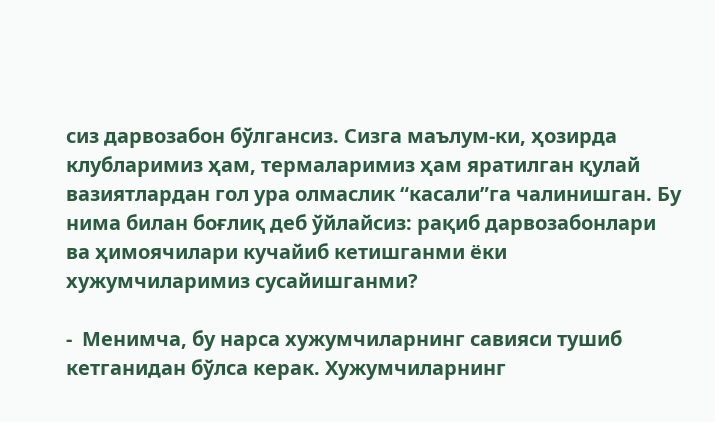сиз дарвозабон бўлгансиз. Сизга маълум-ки, ҳозирда клубларимиз ҳам, термаларимиз ҳам яратилган қулай вазиятлардан гол ура олмаслик “касали”га чалинишган. Бу нима билан боғлиқ деб ўйлайсиз: рақиб дарвозабонлари ва ҳимоячилари кучайиб кетишганми ёки хужумчиларимиз сусайишганми?

-  Менимча, бу нарса хужумчиларнинг савияси тушиб кетганидан бўлса керак. Хужумчиларнинг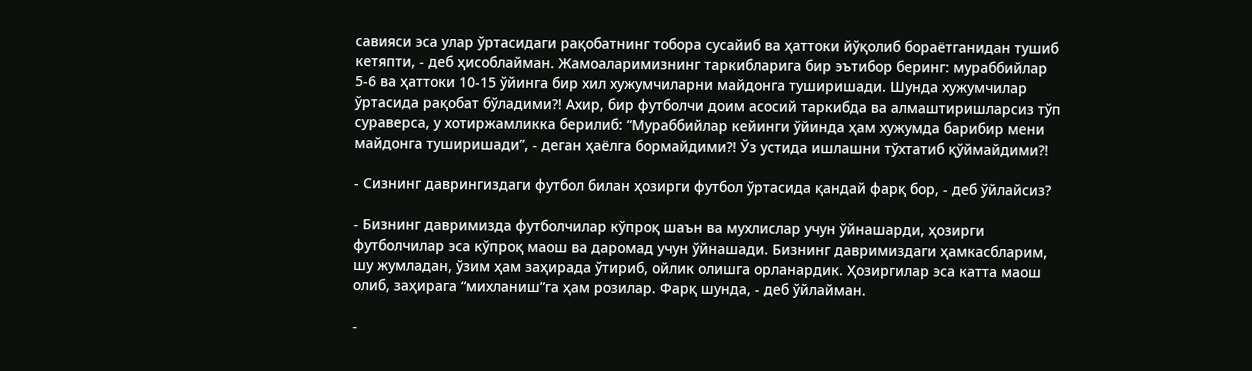савияси эса улар ўртасидаги рақобатнинг тобора сусайиб ва ҳаттоки йўқолиб бораётганидан тушиб кетяпти, - деб ҳисоблайман. Жамоаларимизнинг таркибларига бир эътибор беринг: мураббийлар 5-6 ва ҳаттоки 10-15 ўйинга бир хил хужумчиларни майдонга туширишади. Шунда хужумчилар ўртасида рақобат бўладими?! Ахир, бир футболчи доим асосий таркибда ва алмаштиришларсиз тўп сураверса, у хотиржамликка берилиб: “Мураббийлар кейинги ўйинда ҳам хужумда барибир мени майдонга туширишади”, - деган ҳаёлга бормайдими?! Ўз устида ишлашни тўхтатиб қўймайдими?!

- Сизнинг даврингиздаги футбол билан ҳозирги футбол ўртасида қандай фарқ бор, - деб ўйлайсиз?

- Бизнинг давримизда футболчилар кўпроқ шаън ва мухлислар учун ўйнашарди, ҳозирги футболчилар эса кўпроқ маош ва даромад учун ўйнашади. Бизнинг давримиздаги ҳамкасбларим, шу жумладан, ўзим ҳам заҳирада ўтириб, ойлик олишга орланардик. Ҳозиргилар эса катта маош олиб, заҳирага “михланиш”га ҳам розилар. Фарқ шунда, - деб ўйлайман.

-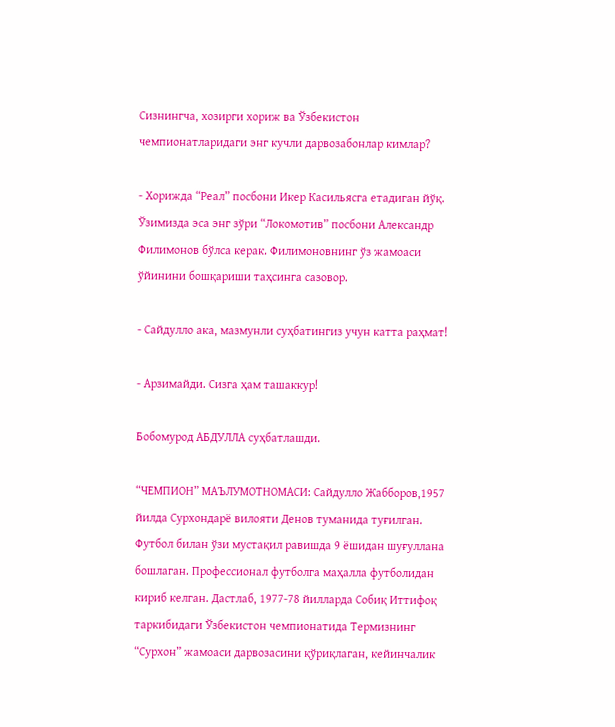Сизнингча, хозирги хориж ва Ўзбекистон чемпионатларидаги энг кучли дарвозабонлар кимлар?

- Хорижда “Реал” посбони Икер Касильясга етадиган йўқ. Ўзимизда эса энг зўри “Локомотив” посбони Александр Филимонов бўлса керак. Филимоновнинг ўз жамоаси ўйинини бошқариши таҳсинга сазовор.

- Сайдулло ака, мазмунли суҳбатингиз учун катта раҳмат!

- Арзимайди. Сизга ҳам ташаккур!

Бобомурод АБДУЛЛА суҳбатлашди.

“ЧЕМПИОН” МАЪЛУМОТНОМАСИ: Сайдулло Жабборов,1957 йилда Сурхондарё вилояти Денов туманида туғилган. Футбол билан ўзи мустақил равишда 9 ёшидан шуғуллана бошлаган. Профессионал футболга маҳалла футболидан кириб келган. Дастлаб, 1977-78 йилларда Собиқ Иттифоқ таркибидаги Ўзбекистон чемпионатида Термизнинг “Сурхон” жамоаси дарвозасини қўриқлаган, кейинчалик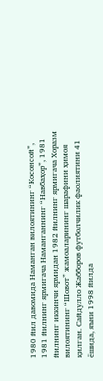1980 йил давомида Наманган вилоятининг “Косонсой”, 1981 йилнинг ярмигача Наманганнинг “Навбаҳор”, 1981 йилнинг иккинчи ярмидан 1982 йилнинг ярмигача Хоразм вилоятининг “Шовот” жамоаларининг шарафини ҳимоя қилган. Сайдулло Жабборов футболчилик фаолиятини 41 ёшида, яъни 1998 йилда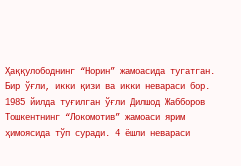Ҳаққулободнинг “Норин” жамоасида тугатган. Бир ўғли, икки қизи ва икки невараси бор. 1985 йилда туғилган ўғли Дилшод Жабборов Тошкентнинг “Локомотив” жамоаси ярим ҳимоясида тўп суради. 4 ёшли невараси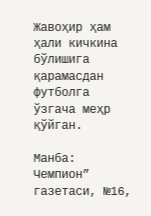Жавоҳир ҳам ҳали кичкина бўлишига қарамасдан футболга ўзгача меҳр қўйган.

Манба: Чемпион” газетаси, №16,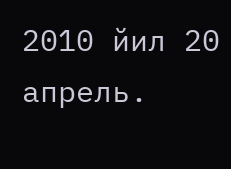2010 йил 20 апрель.